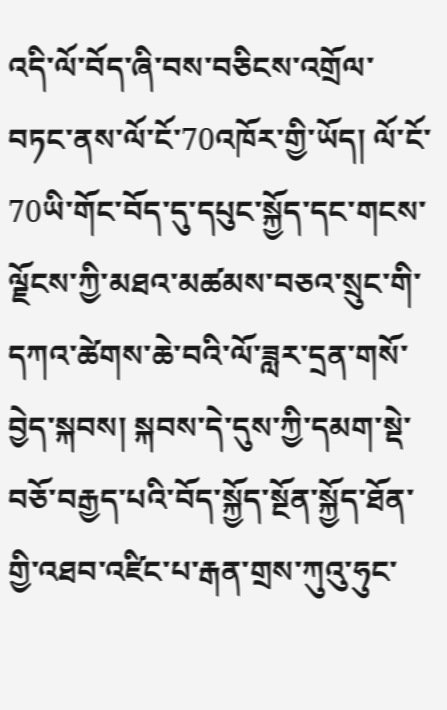འདི་ལོ་བོད་ཞི་བས་བཅིངས་འགྲོལ་བཏང་ནས་ལོ་ངོ་70འཁོར་གྱི་ཡོད། ལོ་ངོ་70ཡི་གོང་བོད་དུ་དཔུང་སྐྱོད་དང་གངས་ལྗོངས་ཀྱི་མཐའ་མཚམས་བཅའ་སྲུང་གི་དཀའ་ཚེགས་ཆེ་བའི་ལོ་ཟླར་དྲན་གསོ་བྱེད་སྐབས། སྐབས་དེ་དུས་ཀྱི་དམག་སྡེ་བཅོ་བརྒྱད་པའི་བོད་སྐྱོད་སྔོན་སྐྱོད་ཐོན་གྱི་འཐབ་འཛིང་པ་རྒན་གྲས་ཀུའུ་ཧུང་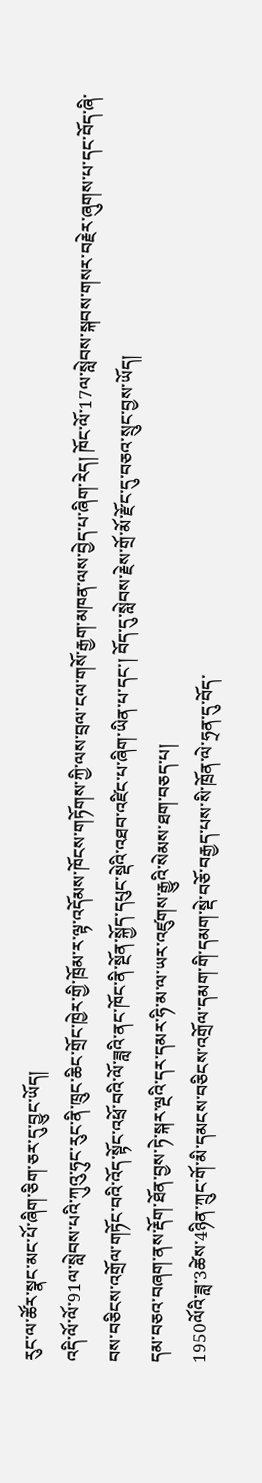རུང་ལ་ཚོར་སྣང་མང་པོ་ཞིག་ཅིག་ཅར་དུ་བྱུང་ཡོད།
འདི་ལོ་ལོ་91ལ་སླེབས་པའི་ཀུའུ་ཧུང་རུང་ནི་ཁྲུང་ཆིང་གྲོང་ཁྱེར་གྱི་ཁྲོམ་ར་ལྟ་འདོམས་ཁོངས་གཏོགས་ཀྱི་ལས་བྲལ་ངལ་གསོ་རྒྱག་མཁན་ལས་བྱེད་པ་ཞིག་རེད། ཁོང་ལོ་17ལ་སླེབས་སྐབས་གསར་བརྗེར་ཞུགས་པ་དང་བོད་ཞི་བས་བཅིངས་འགྲོལ་གཏོང་བའི་འོད་སྟོང་འཕྲོ་བའི་ལོ་ཟླའི་ནང་ཁོང་ནི་སྔོན་སྐྱོད་དཔུང་སྡེའི་འཐབ་འཛིང་པ་ཞིག་ཡིན་པ་དང་། བོད་དུ་སླེབས་རྗེས་གྲོ་མོ་རྫོང་དུ་བཅའ་སྲུང་བྱས་ཡོད།
དམ་བཅའ་བཞག་ནས་རྡོག་ཐོན་བྱས་ཏེ་སྐར་ལྔའི་དར་དམར་ཧི་མ་ལ་ཡར་འཛུགས་རྒྱུའི་སེམས་ཐག་བཅད་པ།
1950ལོའི་ཟླ་3ཚེས་4ཉིན་ཀྲུང་གོ་མི་དམངས་བཅིངས་འགྲོལ་དམག་གི་དམག་སྡེ་བཅོ་བརྒྱད་པས་སི་ཁྲོན་ལེ་ཧྲན་དུ་བོད་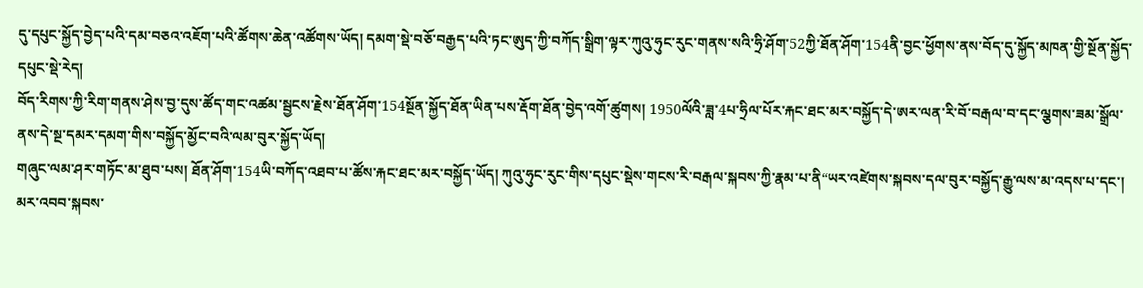དུ་དཔུང་སྐྱོད་བྱེད་པའི་དམ་བཅའ་འཇོག་པའི་ཚོགས་ཆེན་འཚོགས་ཡོད། དམག་སྡེ་བཅོ་བརྒྱད་པའི་ཏང་ཨུད་ཀྱི་བཀོད་སྒྲིག་ལྟར་ཀུའུ་ཧུང་རུང་གནས་སའི་ཧྲི་ཤོག་52ཀྱི་ཐོན་ཤོག་154ནི་བྱང་ཕྱོགས་ནས་བོད་དུ་སྐྱོད་མཁན་གྱི་སྔོན་སྐྱོད་དཔུང་སྡེ་རེད།
བོད་རིགས་ཀྱི་རིག་གནས་ཤེས་བྱ་དུས་ཚོད་གང་འཚམ་སྦྱངས་རྗེས་ཐོན་ཤོག་154སྔོན་སྐྱོད་ཐོན་ཡིན་པས་རྡོག་ཐོན་བྱེད་འགོ་ཚུགས། 1950ལོའི་ཟླ་4པ་ཧྲིལ་པོར་རྐང་ཐང་མར་བསྐྱོད་དེ་ཨར་ལན་རི་བོ་བརྒལ་བ་དང་ལྕགས་ཟམ་སྒྲོལ་ནས་དེ་སྔ་དམར་དམག་གིས་བསྐྱོད་མྱོང་བའི་ལམ་བུར་སྐྱོད་ཡོད།
གཞུང་ལམ་ཤར་གཏོང་མ་ཐུབ་པས། ཐོན་ཤོག་154ཡི་བཀོད་འཐབ་པ་ཚོས་རྐང་ཐང་མར་བསྐྱོད་ཡོད། ཀུའུ་ཧུང་རུང་གིས་དཔུང་སྡེས་གངས་རི་བརྒལ་སྐབས་ཀྱི་རྣམ་པ་ནི“ཡར་འཛེགས་སྐབས་དལ་བུར་བསྐྱོད་རྒྱུ་ལས་མ་འདས་པ་དང་། མར་འབབ་སྐབས་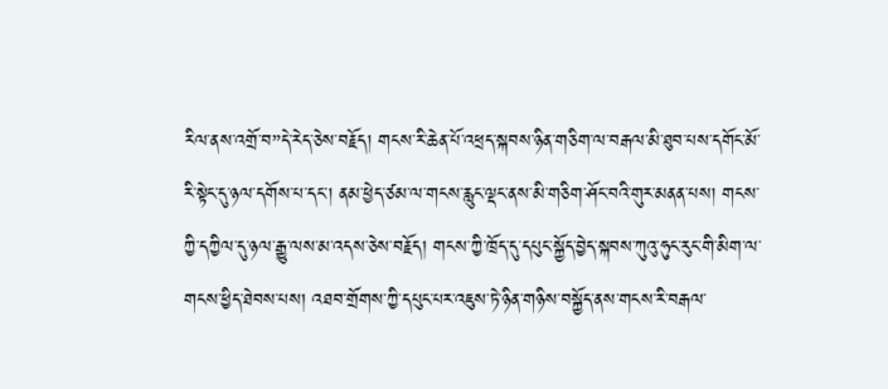རིལ་ནས་འགྲོ་བ”དེ་རེད་ཅེས་བརྗོད། གངས་རི་ཆེན་པོ་འཕྲད་སྐབས་ཉིན་གཅིག་ལ་བརྒལ་མི་ཐུབ་པས་དགོང་མོ་རི་སྟེང་དུ་ཉལ་དགོས་པ་དང་། ནམ་ཕྱེད་ཙམ་ལ་གངས་རླུང་ལྡང་ནས་མི་གཅིག་ཤོང་བའི་གུར་མནན་པས། གངས་ཀྱི་དཀྱིལ་དུ་ཉལ་རྒྱུ་ལས་མ་འདས་ཅེས་བརྗོད། གངས་ཀྱི་ཁྲོད་དུ་དཔུང་སྐྱོད་བྱེད་སྐབས་ཀུའུ་ཧུང་རུང་གི་མིག་ལ་གངས་ཕྱིད་ཐེབས་པས། འཐབ་གྲོགས་ཀྱི་དཔུང་པར་འཇུས་ཏེ་ཉིན་གཉིས་བསྐྱོད་ནས་གངས་རི་བརྒལ་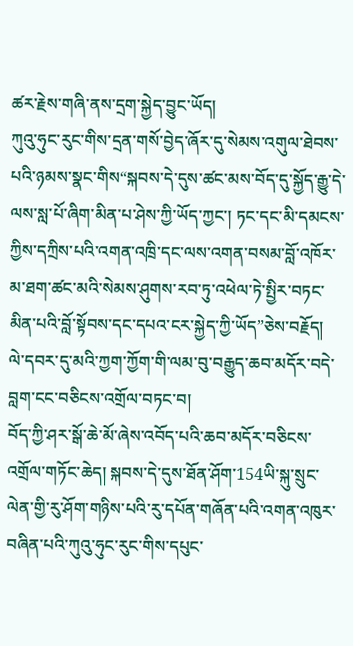ཚར་རྗེས་གཞི་ནས་དྲག་སྐྱེད་བྱུང་ཡོད།
ཀུའུ་ཧུང་རུང་གིས་དྲན་གསོ་བྱེད་ཞོར་དུ་སེམས་འགུལ་ཐེབས་པའི་ཉམས་སྣང་གིས“སྐབས་དེ་དུས་ཚང་མས་བོད་དུ་སྐྱོད་རྒྱུ་དེ་ལས་སླ་པོ་ཞིག་མིན་པ་ཤེས་ཀྱི་ཡོད་ཀྱང་། ཏང་དང་མི་དམངས་ཀྱིས་དཀྲིས་པའི་འགན་འཁྲི་དང་ལས་འགན་བསམ་བློ་འཁོར་མ་ཐག་ཚང་མའི་སེམས་ཤུགས་རབ་ཏུ་འཕེལ་ཏེ་སྤྱིར་བཏང་མིན་པའི་བློ་སྟོབས་དང་དཔའ་ངར་སྐྱེད་ཀྱི་ཡོད”ཅེས་བརྗོད།
ལེ་དབར་དུ་མའི་ཀྱག་ཀྱོག་གི་ལམ་བུ་བརྒྱུད་ཆབ་མདོར་བདེ་བླག་ངང་བཅིངས་འགྲོལ་བཏང་བ།
བོད་ཀྱི་ཤར་སྒོ་ཆེ་མོ་ཞེས་འབོད་པའི་ཆབ་མདོར་བཅིངས་འགྲོལ་གཏོང་ཆེད། སྐབས་དེ་དུས་ཐོན་ཤོག་154ཡི་སྐུ་སྲུང་ལེན་གྱི་རུ་ཤོག་གཉིས་པའི་རུ་དཔོན་གཞོན་པའི་འགན་འཁུར་བཞིན་པའི་ཀུའུ་ཧུང་རུང་གིས་དཔུང་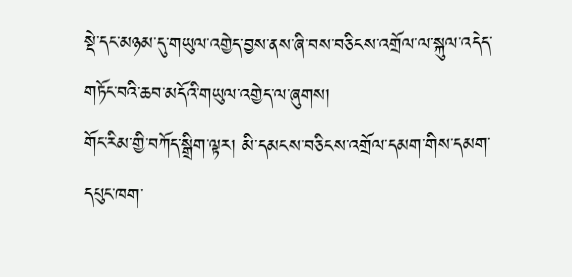སྡེ་དང་མཉམ་དུ་གཡུལ་འགྱེད་བྱས་ནས་ཞི་བས་བཅིངས་འགྲོལ་ལ་སྐུལ་འདེད་གཏོང་བའི་ཆབ་མདོའི་གཡུལ་འགྱེད་ལ་ཞུགས།
གོང་རིམ་གྱི་བཀོད་སྒྲིག་ལྟར། མི་དམངས་བཅིངས་འགྲོལ་དམག་གིས་དམག་དཔུང་ཁག་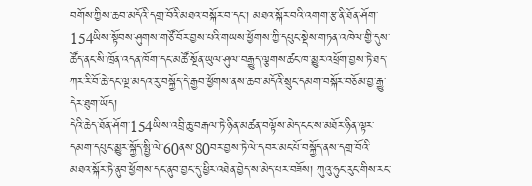བགོས་ཀྱིས་ཆབ་མདོའི་དགྲ་བོའི་མཐའ་བསྐོར་བ་དང་། མཐའ་སྐོར་བའི་འགག་རྩ་ནི་ཐོན་ཤོག་154ཡིས་སྟོབས་ཤུགས་གཙོ་བོར་བྱས་པའི་གཡས་ཕྱོགས་ཀྱི་དཔུང་སྡེས་གཏན་འཁེལ་གྱི་དུས་ཚོད་ནང་སི་ཁྲོན་འདན་ཁོག་དང་མཚོ་སྔོན་ཡུལ་ཤུལ་བརྒྱུད་ལྕགས་ཚང་ཁ་མྱུར་འཕྲོག་བྱས་ཏེ་ཐད་ཀར་རི་བོ་ཆེ་དང་ལྔ་མདའ་རུ་བསྐྱོད་དེ་རྒྱབ་ཕྱོགས་ནས་ཆབ་མདོའི་སྲུང་དམག་བསྐོར་བཅོམ་བྱ་རྒྱུ་དེར་ཐུག་ཡོད།
དེའི་ཆེད་ཐོན་ཤོག་154ཡིས་འབྲི་ཆུ་བརྒལ་ཏེ་ཉིན་མཚན་བལྟོས་མེད་ངང་ས་མཐོར་ཉིན་ལྟར་དམག་དཔུང་མྱུར་སྐྱོད་སྤྱི་ལེ་60ནས་80བར་བྱས་ཏེ་ལེ་དབར་མང་པོ་བསྐྱོད་ནས་དགྲ་བོའི་མཐའ་སྐོར་ཏེ་ནུབ་ཕྱོགས་དང་ནུབ་བྱང་དུ་ཕྱིར་འཐེན་བྱེད་ས་མེད་པར་བཟོས། ཀུའུ་ཧུང་རུང་གིས་རང་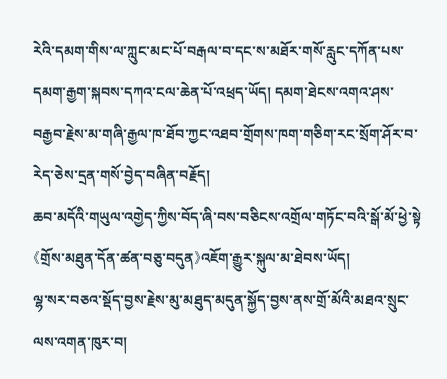རེའི་དམག་གིས་ལ་ཀླུང་མང་པོ་བརྒལ་བ་དང་ས་མཐོར་གསོ་རླུང་དཀོན་པས་དམག་རྒྱག་སྐབས་དཀའ་ངལ་ཆེན་པོ་འཕྲད་ཡོད། དམག་ཐེངས་འགའ་ཤས་བརྒྱབ་རྗེས་མ་གཞི་རྒྱལ་ཁ་ཐོབ་ཀྱང་འཐབ་གྲོགས་ཁག་གཅིག་རང་སྲོག་ཤོར་བ་རེད་ཅེས་དྲན་གསོ་བྱེད་བཞིན་བརྗོད།
ཆབ་མདོའི་གཡུལ་འགྱེད་ཀྱིས་བོད་ཞི་བས་བཅིངས་འགྲོལ་གཏོང་བའི་སྒོ་མོ་ཕྱེ་སྟེ《གྲོས་མཐུན་དོན་ཚན་བཅུ་བདུན》འཇོག་རྒྱུར་སྐུལ་མ་ཐེབས་ཡོད།
ལྷ་སར་བཅའ་སྡོད་བྱས་རྗེས་མུ་མཐུད་མདུན་སྐྱོད་བྱས་ནས་གྲོ་མོའི་མཐའ་སྲུང་ལས་འགན་ཁུར་བ།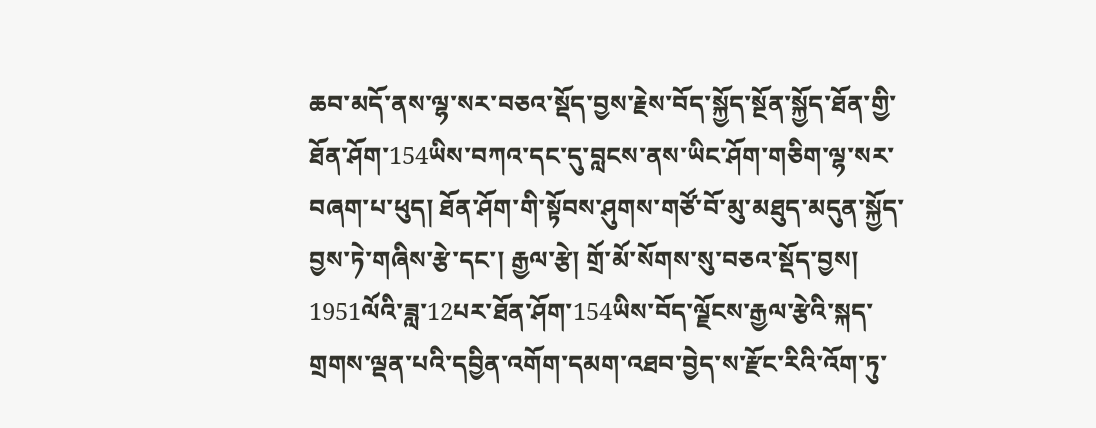ཆབ་མདོ་ནས་ལྷ་སར་བཅའ་སྡོད་བྱས་རྗེས་བོད་སྐྱོད་སྔོན་སྐྱོད་ཐོན་གྱི་ཐོན་ཤོག་154ཡིས་བཀའ་དང་དུ་བླངས་ནས་ཡིང་ཤོག་གཅིག་ལྷ་སར་བཞག་པ་ཕུད། ཐོན་ཤོག་གི་སྟོབས་ཤུགས་གཙོ་བོ་མུ་མཐུད་མདུན་སྐྱོད་བྱས་ཏེ་གཞིས་རྩེ་དང་། རྒྱལ་རྩེ། གྲོ་མོ་སོགས་སུ་བཅའ་སྡོད་བྱས། 1951ལོའི་ཟླ་12པར་ཐོན་ཤོག་154ཡིས་བོད་ལྗོངས་རྒྱལ་རྩེའི་སྐད་གྲགས་ལྡན་པའི་དབྱིན་འགོག་དམག་འཐབ་བྱེད་ས་རྫོང་རིའི་འོག་ཏུ་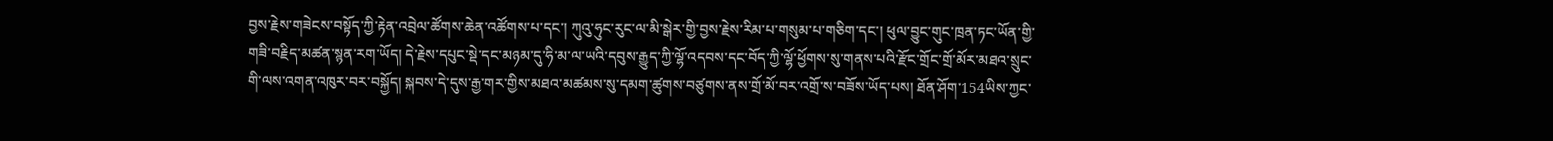བྱས་རྗེས་གཟེངས་བསྟོད་ཀྱི་རྟེན་འབྲེལ་ཚོགས་ཆེན་འཚོགས་པ་དང་། ཀུའུ་ཧུང་རུང་ལ་མི་སྒེར་གྱི་བྱས་རྗེས་རིམ་པ་གསུམ་པ་གཅིག་དང་། ཕུལ་བྱུང་གུང་ཁྲན་ཏང་ཡོན་གྱི་གཟི་བརྗིད་མཚན་སྙན་རག་ཡོད། དེ་རྗེས་དཔུང་སྡེ་དང་མཉམ་དུ་ཧི་མ་ལ་ཡའི་དབུས་རྒྱུད་ཀྱི་ལྷོ་འདབས་དང་བོད་ཀྱི་ལྷོ་ཕྱོགས་སུ་གནས་པའི་རྫོང་གྲོང་གྲོ་མོར་མཐའ་སྲུང་གི་ལས་འགན་འཁུར་བར་བསྐྱོད། སྐབས་དེ་དུས་རྒྱ་གར་གྱིས་མཐའ་མཚམས་སུ་དམག་ཚུགས་བཙུགས་ནས་གྲོ་མོ་བར་འགྲོ་ས་བཟོས་ཡོད་པས། ཐོན་ཤོག་154ཡིས་ཀྱང་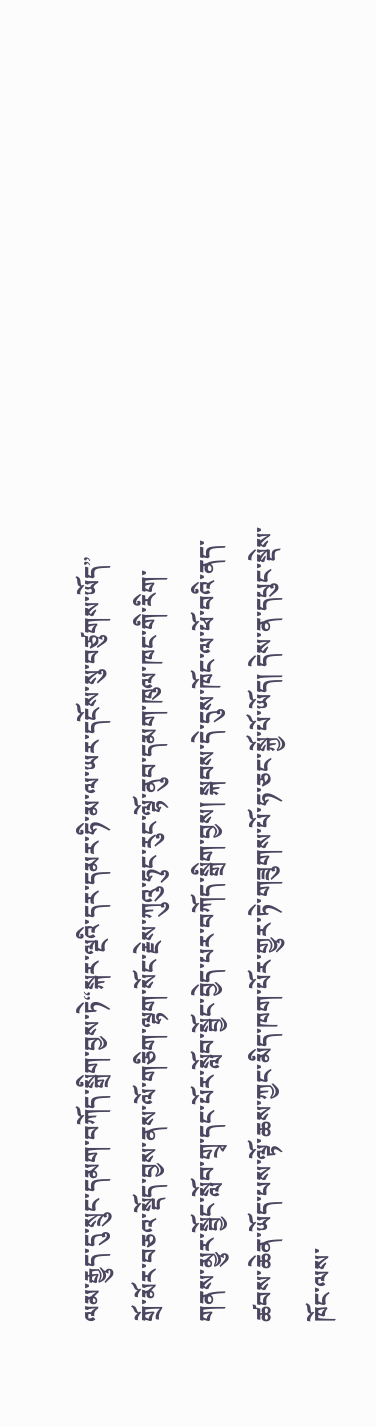ལམ་རྒྱུད་དུ་སྲུང་དམག་བཀོད་སྒྲིག་བྱས་ཏེ“སྐར་ལྔའི་དར་དམར་ཧི་མ་ལ་ཡར་དངོས་སུ་བཙུགས་ཡོད”
གྲོ་མོར་བཅའ་སྡོད་བྱས་ནས་ལོ་གཅིག་ལྷག་སོང་རྗེས་ཀུའུ་ཧུང་རུང་ལྷོ་ནུབ་དམག་ཁུལ་ཁང་གི་རིག་གནས་མྱུར་སྦྱོང་སློབ་གྲྭ་དང་པོར་སློབ་སྦྱོང་བྱེད་པར་བཀོད་སྒྲིག་བྱས། སྐབས་དེ་དུས་ཁོང་ལ་ཕོ་བའི་ནད་ཚབས་ཆེན་ཡོད་པས་ལྟོ་ཆས་ཀྱང་མིད་ཁག་པོར་གྱུར་ཏེ་གཟུགས་པོ་ཧ་ཅང་སྐྱོ་པོ་ཡོད། དེས་ན་དཔུང་སྡེས་ཁོང་ལས་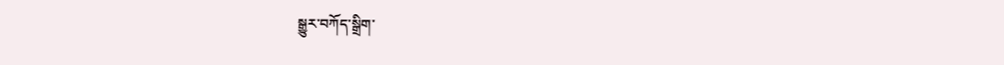སྒྱུར་བཀོད་སྒྲིག་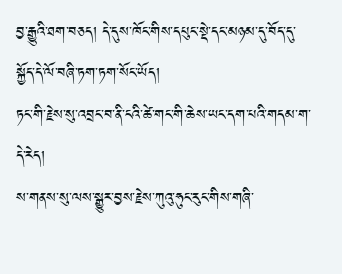བྱ་རྒྱུའི་ཐག་བཅད། དེ་དུས་ཁོང་གིས་དཔུང་སྡེ་དང་མཉམ་དུ་བོད་དུ་སྐྱོད་དེ་ལོ་བཞི་ཏག་ཏག་སོང་ཡོད།
ཏང་གི་རྗེས་སུ་འབྲང་བ་ནི་ངའི་ཚེ་གང་གི་ཆེས་ཡང་དག་པའི་གདམ་ག་དེ་རེད།
ས་གནས་སུ་ལས་སྒྱུར་བྱས་རྗེས་ཀུའུ་ཧུང་རུང་གིས་གཞི་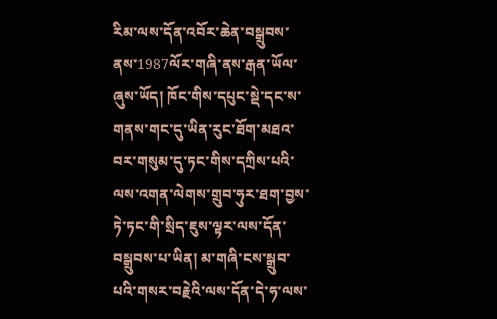རིམ་ལས་དོན་འབོར་ཆེན་བསྒྲུབས་ནས་1987ལོར་གཞི་ནས་རྒན་ཡོལ་ཞུས་ཡོད། ཁོང་གིས་དཔུང་སྡེ་དང་ས་གནས་གང་དུ་ཡིན་རུང་ཐོག་མཐའ་བར་གསུམ་དུ་ཏང་གིས་དཀྲིས་པའི་ལས་འགན་ལེགས་གྲུབ་ཧུར་ཐག་བྱས་ཏེ་ཏང་གི་སྲིད་ཇུས་ལྟར་ལས་དོན་བསྒྲུབས་པ་ཡིན། མ་གཞི་ངས་སྒྲུབ་པའི་གསར་བརྗེའི་ལས་དོན་དེ་ཧ་ལས་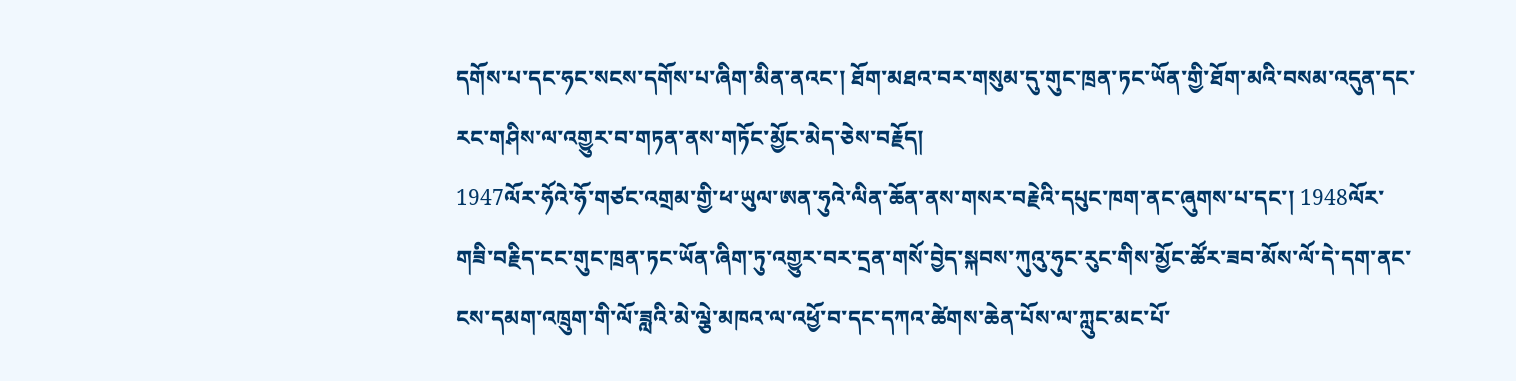དགོས་པ་དང་ཧང་སངས་དགོས་པ་ཞིག་མིན་ནའང་། ཐོག་མཐའ་བར་གསུམ་དུ་གུང་ཁྲན་ཏང་ཡོན་གྱི་ཐོག་མའི་བསམ་འདུན་དང་རང་གཤིས་ལ་འགྱུར་བ་གཏན་ནས་གཏོང་མྱོང་མེད་ཅེས་བརྗོད།
1947ལོར་ཧོའེ་ཧོ་གཙང་འགྲམ་གྱི་ཕ་ཡུལ་ཨན་ཧུའེ་ལིན་ཆོན་ནས་གསར་བརྗེའི་དཔུང་ཁག་ནང་ཞུགས་པ་དང་། 1948ལོར་གཟི་བརྗིད་ངང་གུང་ཁྲན་ཏང་ཡོན་ཞིག་ཏུ་འགྱུར་བར་དྲན་གསོ་བྱེད་སྐབས་ཀུའུ་ཧུང་རུང་གིས་མྱོང་ཚོར་ཟབ་མོས་ལོ་དེ་དག་ནང་ངས་དམག་འཁྲུག་གི་ལོ་ཟླའི་མེ་ལྕེ་མཁའ་ལ་འཕྱོ་བ་དང་དཀའ་ཚེགས་ཆེན་པོས་ལ་ཀླུང་མང་པོ་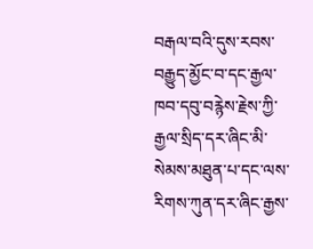བརྒལ་བའི་དུས་རབས་བརྒྱུད་མྱོང་བ་དང་རྒྱལ་ཁབ་དབུ་བརྙེས་རྗེས་ཀྱི་རྒྱལ་སྲིད་དར་ཞིང་མི་སེམས་མཐུན་པ་དང་ལས་རིགས་ཀུན་དར་ཞིང་རྒྱས་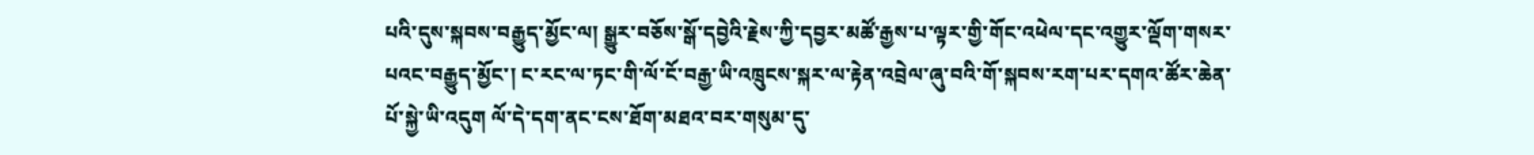པའི་དུས་སྐབས་བརྒྱུད་མྱོང་ལ། སྒྱུར་བཅོས་སྒོ་དབྱེའི་རྗེས་ཀྱི་དབྱར་མཚོ་རྒྱས་པ་ལྟར་གྱི་གོང་འཕེལ་དང་འགྱུར་ལྡོག་གསར་པའང་བརྒྱུད་མྱོང་། ང་རང་ལ་ཏང་གི་ལོ་ངོ་བརྒྱ་ཡི་འཁྲུངས་སྐར་ལ་རྟེན་འབྲེལ་ཞུ་བའི་གོ་སྐབས་རག་པར་དགའ་ཚོར་ཆེན་པོ་སྐྱེ་ཡི་འདུག ལོ་དེ་དག་ནང་ངས་ཐོག་མཐའ་བར་གསུམ་དུ་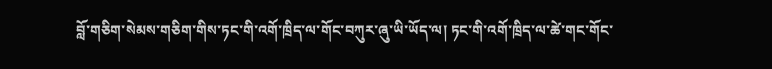བློ་གཅིག་སེམས་གཅིག་གིས་ཏང་གི་འགོ་ཁྲིད་ལ་གོང་བཀུར་ཞུ་ཡི་ཡོད་ལ། ཏང་གི་འགོ་ཁྲིད་ལ་ཚེ་གང་གོང་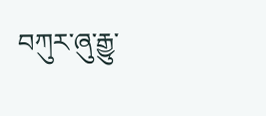བཀུར་ཞུ་རྒྱུ་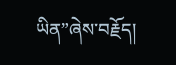ཡིན”ཞེས་བརྗོད།